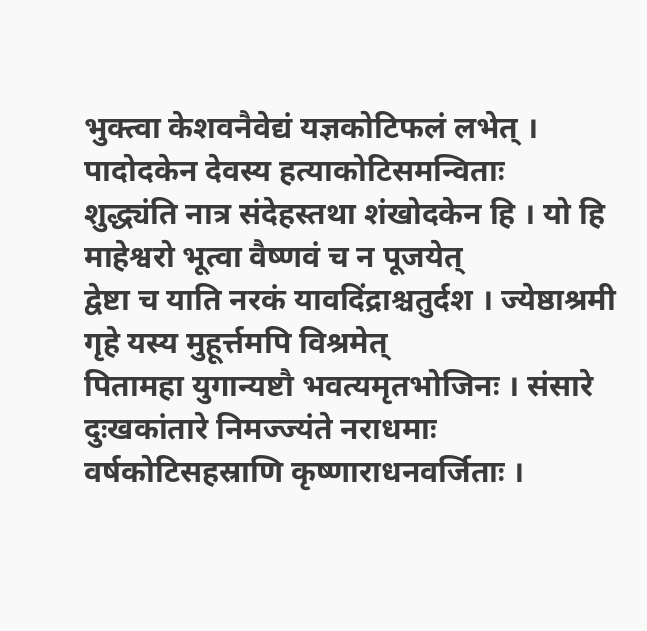भुक्त्वा केशवनैवेद्यं यज्ञकोटिफलं लभेत् । पादोदकेन देवस्य हत्याकोटिसमन्विताः
शुद्ध्यंति नात्र संदेहस्तथा शंखोदकेन हि । यो हि माहेश्वरो भूत्वा वैष्णवं च न पूजयेत्
द्वेष्टा च याति नरकं यावदिंद्राश्चतुर्दश । ज्येष्ठाश्रमी गृहे यस्य मुहूर्त्तमपि विश्रमेत्
पितामहा युगान्यष्टौ भवत्यमृतभोजिनः । संसारे दुःखकांतारे निमज्ज्यंते नराधमाः
वर्षकोटिसहस्राणि कृष्णाराधनवर्जिताः ।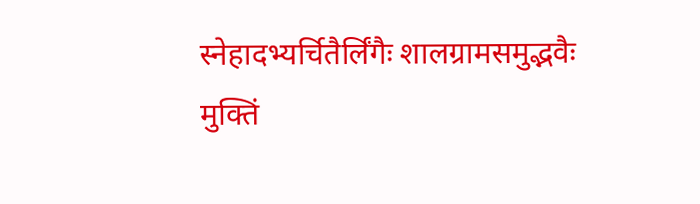स्नेहादभ्यर्चितैर्लिंगैः शालग्रामसमुद्भवैः
मुक्तिं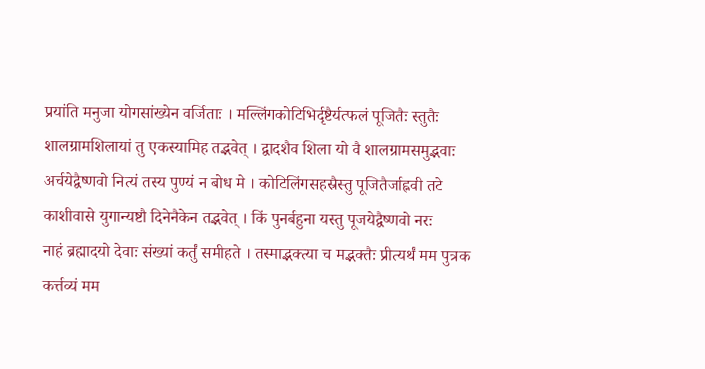प्रयांति मनुजा योगसांख्येन वर्जिताः । मल्लिंगकोटिभिर्दृष्टैर्यत्फलं पूजितैः स्तुतैः
शालग्रामशिलायां तु एकस्यामिह तद्भवेत् । द्वादशैव शिला यो वै शालग्रामसमुद्भवाः
अर्चयेद्वैष्णवो नित्यं तस्य पुण्यं न बोध मे । कोटिलिंगसहस्रैस्तु पूजितैर्जाह्नवी तटे
काशीवासे युगान्यष्टौ दिनेनैकेन तद्भवेत् । किं पुनर्बहुना यस्तु पूजयेद्वैष्णवो नरः
नाहं ब्रह्मादयो देवाः संख्यां कर्तुं समीहते । तस्माद्भक्त्या च मद्भक्तैः प्रीत्यर्थं मम पुत्रक
कर्त्तव्यं मम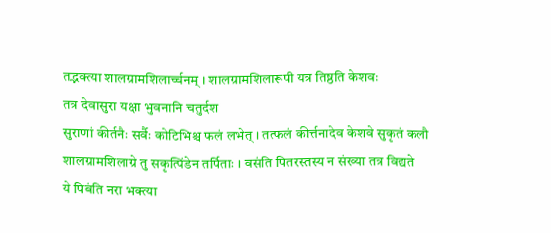तद्भक्त्या शालग्रामशिलार्च्चनम् । शालग्रामशिलारूपी यत्र तिष्ठति केशवः
तत्र देवासुरा यक्षा भुवनानि चतुर्दश
सुराणां कीर्तनैः सर्वैः कोटिभिश्च फलं लभेत् । तत्फलं कीर्त्तनादेव केशवे सुकृतं कलौ
शालग्रामशिलाग्रे तु सकृत्पिंडेन तर्पिताः । वसंति पितरस्तस्य न संख्या तत्र विद्यते
ये पिबंति नरा भक्त्या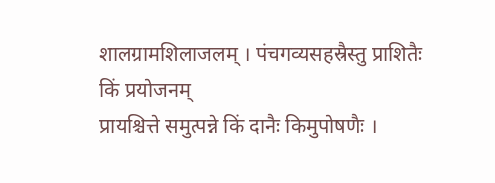शालग्रामशिलाजलम् । पंचगव्यसहस्रैस्तु प्राशितैः किं प्रयोजनम्
प्रायश्चित्ते समुत्पन्ने किं दानैः किमुपोषणैः ।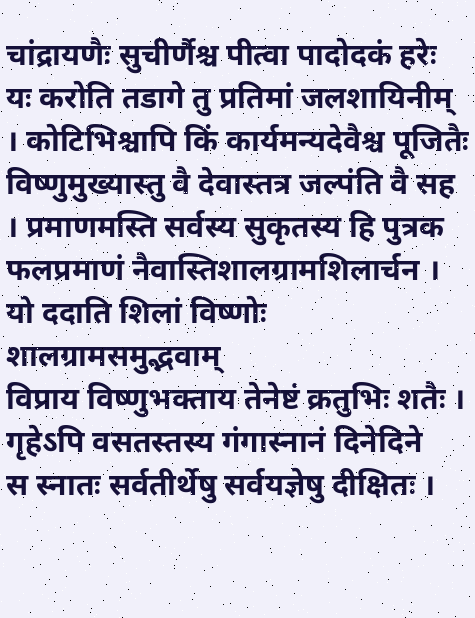चांद्रायणैः सुचीर्णैश्च पीत्वा पादोदकं हरेः
यः करोति तडागे तु प्रतिमां जलशायिनीम् । कोटिभिश्चापि किं कार्यमन्यदेवैश्च पूजितैः
विष्णुमुख्यास्तु वै देवास्तत्र जल्पंति वै सह । प्रमाणमस्ति सर्वस्य सुकृतस्य हि पुत्रक
फलप्रमाणं नैवास्तिशालग्रामशिलार्चन । यो ददाति शिलां विष्णोः शालग्रामसमुद्भवाम्
विप्राय विष्णुभक्ताय तेनेष्टं क्रतुभिः शतैः । गृहेऽपि वसतस्तस्य गंगास्नानं दिनेदिने
स स्नातः सर्वतीर्थेषु सर्वयज्ञेषु दीक्षितः ।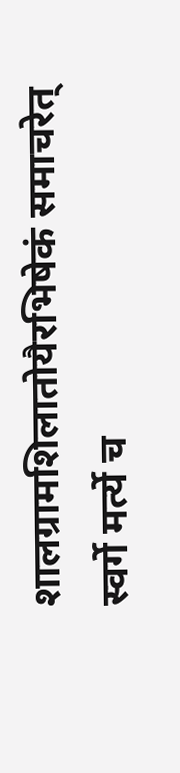शालग्रामशिलातोयैरभिषेकं समाचरेत्
स्वर्गे मर्त्ये च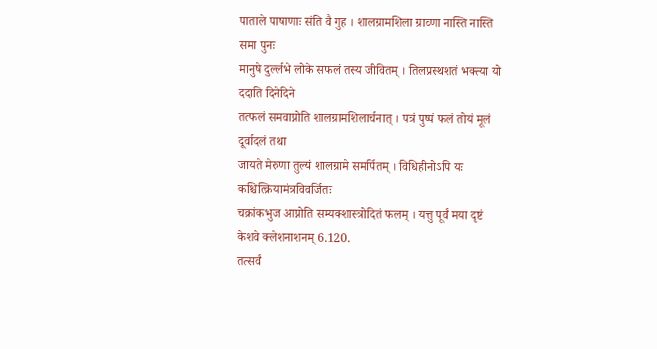पाताले पाषाणाः संति वै गुह । शालग्रामशिला ग्राव्णा नास्ति नास्ति समा पुनः
मानुषे दुर्ल्लभे लोके सफलं तस्य जीवितम् । तिलप्रस्थशतं भक्त्या यो ददाति दिनेदिने
तत्फलं समवाप्नोति शालग्रामशिलार्चनात् । पत्रं पुष्पं फलं तोयं मूलं दूर्वादलं तथा
जायते मेरुणा तुल्यं शालग्रामे समर्पितम् । विधिहीनोऽपि यः कश्चित्क्रियामंत्रविवर्जितः
चक्रांकभुज आप्नोति सम्यक्शास्त्रोदितं फलम् । यत्तु पूर्वं मया दृष्टं केशवे क्लेशनाशनम् 6.120.
तत्सर्वं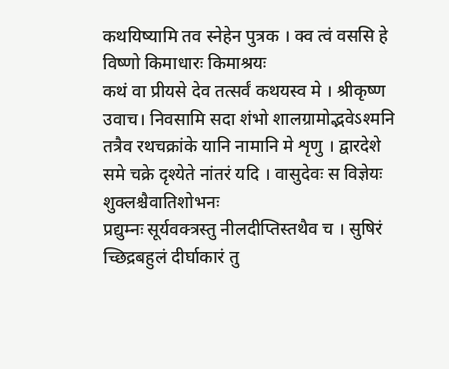कथयिष्यामि तव स्नेहेन पुत्रक । क्व त्वं वससि हे विष्णो किमाधारः किमाश्रयः
कथं वा प्रीयसे देव तत्सर्वं कथयस्व मे । श्रीकृष्ण उवाच। निवसामि सदा शंभो शालग्रामोद्भवेऽश्मनि
तत्रैव रथचक्रांके यानि नामानि मे शृणु । द्वारदेशे समे चक्रे दृश्येते नांतरं यदि । वासुदेवः स विज्ञेयः शुक्लश्चैवातिशोभनः
प्रद्युम्नः सूर्यवक्त्रस्तु नीलदीप्तिस्तथैव च । सुषिरं च्छिद्रबहुलं दीर्घाकारं तु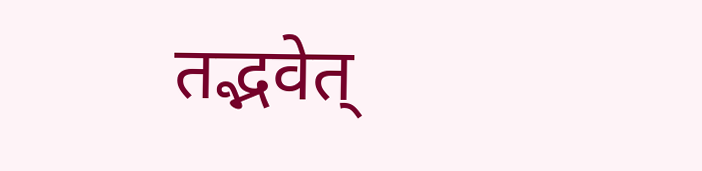तद्भवेत्